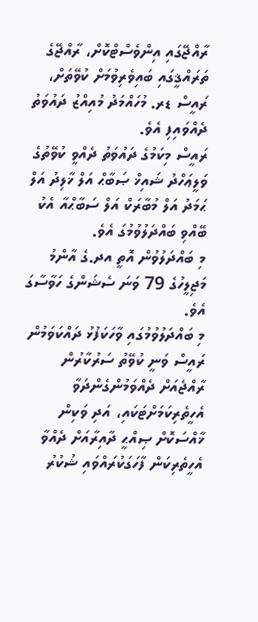ރާއްޖޭގައި އިންވެސްޓްކޮށް، ރާއްޖޭގެ ތަރައްޤީގައި ބައިވެރިވުމަށް ކުވޭތަށް، ރައީސް ޑރ. މުހައްމަދު މުއިއްޒު ދައުވަތު ދެއްވައިފި އެވެ.
ރައީސް މިކަމުގެ ދައުވަތު ދެއްވީ ކުވޭތުގެ ވަލީޢަހްދު ޝައިޚް ޞަބާޙް އަލް ޚާލިދު އަލް ޙަމަދު އަލް މުބާރަކް އަލް ސަބާޙްއާ އެކު ބޭއްވި ބައްދަލުވުމުގަ އެވެ.
މި ބައްދަލުވުން އޮތީ އދ.ގެ އާންމު މަޖިލީހުގެ 79 ވަނަ ސެޝަންގެ ހަވާސާގަ އެވެ.
މި ބައްދަލުވުމުގައި ވާހަކަފުޅު ދައްކަވަމުން ރައީސް ވަނީ ކުވޭތު ސަރުކާރުން ރާއްޖެއަށް ދެއްވަމުންގެންދަވާ އެހީތެރިކަމަށްޓަކައި، އަދި ވަކިން ޚާއްސަކޮށް ޞިއްޙީ ދާއިރާއަށް ދެއްވާ އެހީތެރިކަން ފާހަގަކުރައްވައި ޝުކުރު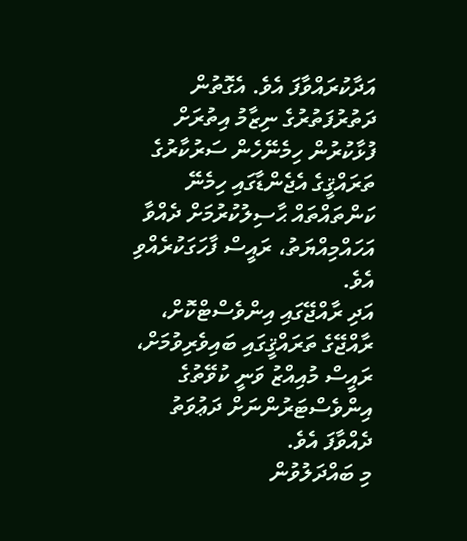އަދާކުރައްވާފަ އެވެ. އެގޮތުން ދަތުރުފަތުރުގެ ނިޒާމު އިތުރަށް ފުޅާކުރުން ހިމެނޭހެން ސަރުކާރުގެ ތަރައްޤީގެ އެޖެންޑާގައި ހިމެނޭ ކަންތައްތައް ޙާސިލުކުރުމަށް ދެއްވާ އަހައްމިއްޔަތު، ރައީސް ފާހަގަކުރެއްވި އެވެ.
އަދި ރާއްޖޭގައި އިންވެސްޓްކޮށް، ރާއްޖޭގެ ތަރައްޤީގައި ބައިވެރިވުމަށް، ރައީސް މުއިއްޒު ވަނީ ކުވޭތުގެ އިންވެސްޓަރުންނަށް ދަޢުވަތު ދެއްވާފަ އެވެ.
މި ބައްދަލުވުން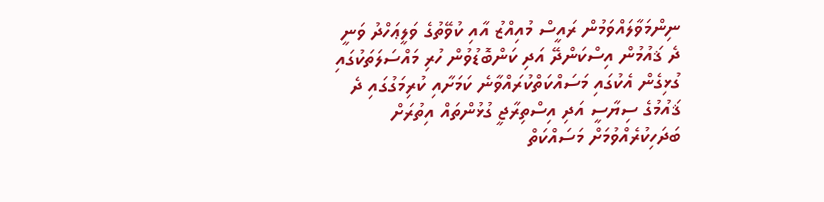ނިންމަވާލައްވަމުން ރައީސް މުއިއްޒު އާއި ކުވޭތުގެ ވަލީޢަހްދު ވަނީ ދެ ޤައުމުން އިސްކަންދޭ އަދި ކަންބޮޑުވުން ހުރި މައްސަލަތަކުގައި ގުޅިގެން އެކުގައި މަސައްކަތްކުރައްވާނެ ކަމަށާއި ކުރިމަގުގައި ދެ ޤައުމުގެ ސިޔާސީ އަދި އިސްތިރާޖީ ގުޅުންތައް އިތުރަށް ބަދަހިކުރެއްވުމަށް މަސައްކަތް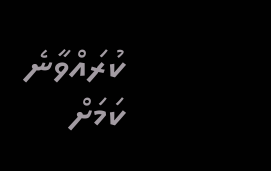ކުރައްވާނެ ކަމަށް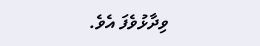ވިދާޅުވެފަ އެވެ.